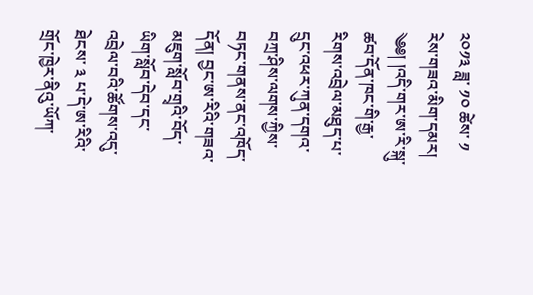༢༠༡༣ ཟླ་ ༡༠ ཚེས་ ༡ རེས་གཟའ་མིག་དམར།
༄༅། །འདི་གར་ཨ་རི་སྐུ་ཚབ་དོན་ཁང་གི་རྒྱ་རིགས་འབྲེལ་མཐུད་པ་དྲུང་འཕར་ཀུན་དགའ་བཀྲ་ཤིས་ལགས་ཀྱིས་བཏང་གནས་ནང་འཁོད་དོན། བྱང་ཨ་རིའི་གཟའ་མཇུག་སློབ་གྲྭའི་བོད་ཡིག་སློབ་དེབ་དང་འབྲེལ་བའི་ཚོགས་འདུ་ཐེངས་ ༣ པ་དེ་ཨ་རིའི་གྲོང་ཁྱེར་ནིའུ་ཡོཀ་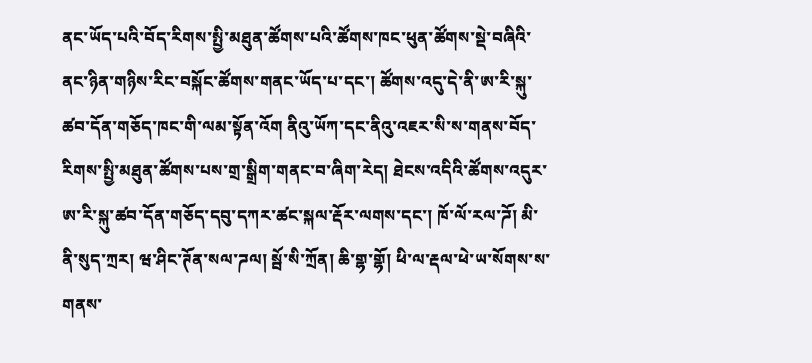ནང་ཡོད་པའི་བོད་རིགས་སྤྱི་མཐུན་ཚོགས་པའི་ཚོགས་ཁང་ཕུན་ཚོགས་སྡེ་བཞིའི་ནང་ཉིན་གཉིས་རིང་བསྐོང་ཚོགས་གནང་ཡོད་པ་དང་། ཚོགས་འདུ་དེ་ནི་ཨ་རི་སྐུ་ཚབ་དོན་གཅོད་ཁང་གི་ལམ་སྟོན་འོག ནིའུ་ཡོཀ་དང་ནིའུ་འཇར་སི་ས་གནས་བོད་རིགས་སྤྱི་མཐུན་ཚོགས་པས་གྲ་སྒྲིག་གནང་བ་ཞིག་རེད། ཐེངས་འདིའི་ཚོགས་འདུར་ཨ་རི་སྐུ་ཚབ་དོན་གཅོད་དབུ་དཀར་ཚང་སྐལ་རྡོར་ལགས་དང་། ཁོ་ལོ་རལ་ཌོ། མི་ནི་སུད་ཀྲར། ཝ་ཤིང་ཊོན་སལ་ཌལ། སྦོ་སི་ཀྲོན། ཆི་གྷ་གྷོ། ཕི་ལ་རྡལ་ཕེ་ཡ་སོགས་ས་གནས་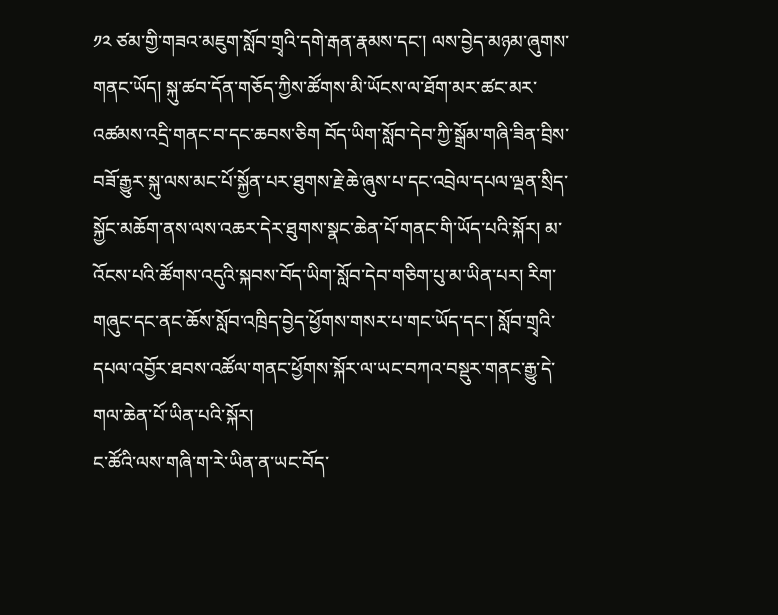༡༢ ཙམ་གྱི་གཟའ་མཇུག་སློབ་གྲྭའི་དགེ་རྒན་རྣམས་དང་། ལས་བྱེད་མཉམ་ཞུགས་གནང་ཡོད། སྐུ་ཚབ་དོན་གཅོད་ཀྱིས་ཚོགས་མི་ཡོངས་ལ་ཐོག་མར་ཚང་མར་འཚམས་འདྲི་གནང་བ་དང་ཆབས་ཅིག བོད་ཡིག་སློབ་དེབ་ཀྱི་སྒྲོམ་གཞི་ཟིན་བྲིས་བཟོ་རྒྱུར་སྐུ་ལས་མང་པོ་སྐྱོན་པར་ཐུགས་རྗེ་ཆེ་ཞུས་པ་དང་འབྲེལ་དཔལ་ལྡན་སྲིད་སྐྱོང་མཆོག་ནས་ལས་འཆར་དེར་ཐུགས་སྣང་ཆེན་པོ་གནང་གི་ཡོད་པའི་སྐོར། མ་འོངས་པའི་ཚོགས་འདུའི་སྐབས་བོད་ཡིག་སློབ་དེབ་གཅིག་པུ་མ་ཡིན་པར། རིག་གཞུང་དང་ནང་ཆོས་སློབ་འཁྲིད་བྱེད་ཕྱོགས་གསར་པ་གང་ཡོད་དང་། སློབ་གྲྭའི་དཔལ་འབྱོར་ཐབས་འཚོལ་གནང་ཕྱོགས་སྐོར་ལ་ཡང་བཀའ་བསྡུར་གནང་རྒྱུ་དེ་གལ་ཆེན་པོ་ཡིན་པའི་སྐོར།
ང་ཚོའི་ལས་གཞི་ག་རེ་ཡིན་ན་ཡང་བོད་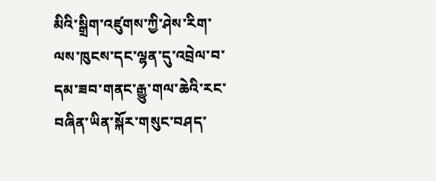མིའི་སྒྲིག་འཛུགས་ཀྱི་ཤེས་རིག་ལས་ཁུངས་དང་ལྷན་དུ་འབྲེལ་བ་དམ་ཟབ་གནང་རྒྱུ་གལ་ཆེའི་རང་བཞིན་ཡིན་སྐོར་གསུང་བཤད་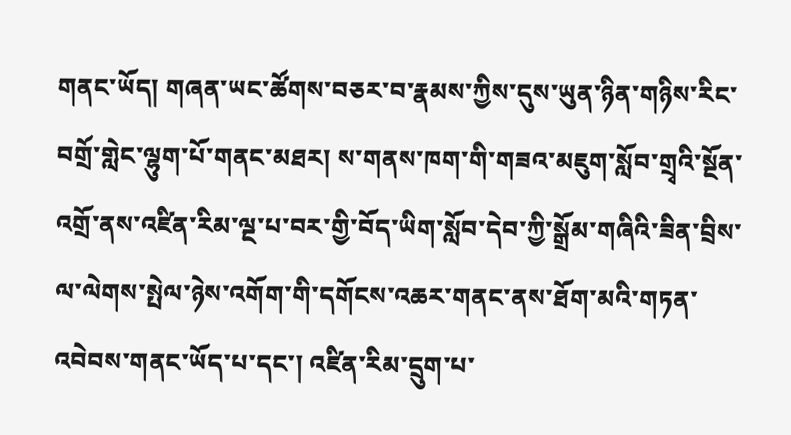གནང་ཡོད། གཞན་ཡང་ཚོགས་བཅར་བ་རྣམས་ཀྱིས་དུས་ཡུན་ཉིན་གཉིས་རིང་བགྲོ་གླེང་ལྷུག་པོ་གནང་མཐར། ས་གནས་ཁག་གི་གཟའ་མཇུག་སློབ་གྲྭའི་སྔོན་འགྲོ་ནས་འཛིན་རིམ་ལྔ་པ་བར་གྱི་བོད་ཡིག་སློབ་དེབ་ཀྱི་སྒྲོམ་གཞིའི་ཟིན་བྲིས་ལ་ལེགས་སྤེལ་ཉེས་འགོག་གི་དགོངས་འཆར་གནང་ནས་ཐོག་མའི་གཏན་འབེབས་གནང་ཡོད་པ་དང་། འཛིན་རིམ་དྲུག་པ་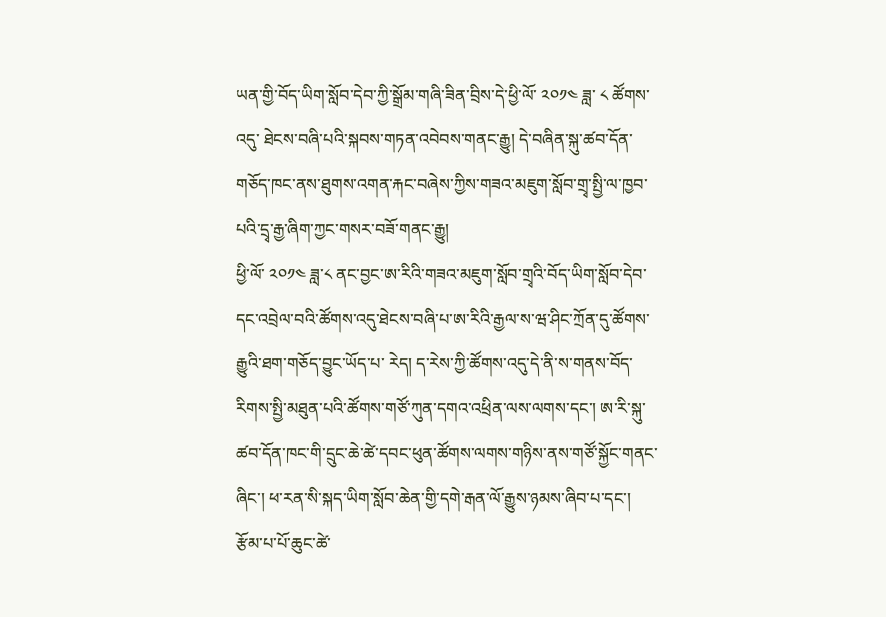ཡན་གྱི་བོད་ཡིག་སློབ་དེབ་ཀྱི་སྒྲོམ་གཞི་ཟིན་བྲིས་དེ་ཕྱི་ལོ་ ༢༠༡༤ ཟླ་ ༨ ཚོགས་འདུ་ ཐེངས་བཞི་པའི་སྐབས་གཏན་འབེབས་གནང་རྒྱུ། དེ་བཞིན་སྐུ་ཚབ་དོན་གཅོད་ཁང་ནས་ཐུགས་འགན་རྐང་བཞེས་ཀྱིས་གཟའ་མཇུག་སློབ་གྲྭ་སྤྱི་ལ་ཁྱབ་པའི་དྲྭ་རྒྱ་ཞིག་ཀྱང་གསར་བཟོ་གནང་རྒྱུ།
ཕྱི་ལོ་ ༢༠༡༤ ཟླ་༨ ནང་བྱང་ཨ་རིའི་གཟའ་མཇུག་སློབ་གྲྭའི་བོད་ཡིག་སློབ་དེབ་དང་འབྲེལ་བའི་ཚོགས་འདུ་ཐེངས་བཞི་པ་ཨ་རིའི་རྒྱལ་ས་ཝ་ཤིང་ཀྲོན་དུ་ཚོགས་རྒྱུའི་ཐག་གཅོད་བྱུང་ཡོད་པ་ རེད། ད་རེས་ཀྱི་ཚོགས་འདུ་དེ་ནི་ས་གནས་བོད་རིགས་སྤྱི་མཐུན་པའི་ཚོགས་གཙོ་ཀུན་དགའ་འཕྲིན་ལས་ལགས་དང་། ཨ་རི་སྐུ་ཚབ་དོན་ཁང་གི་དྲུང་ཆེ་ཚེ་དབང་ཕུན་ཚོགས་ལགས་གཉིས་ནས་གཙོ་སྐྱོང་གནང་ཞིང་། ཕ་རན་སི་སྐད་ཡིག་སློབ་ཆེན་གྱི་དགེ་རྒན་ལོ་རྒྱུས་ཉམས་ཞིབ་པ་དང་། རྩོམ་པ་པོ་ཆུང་ཚེ་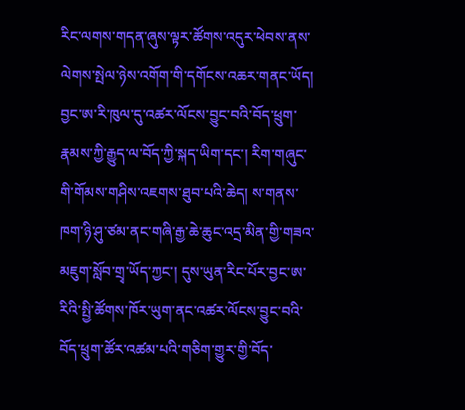རིང་ལགས་གདན་ཞུས་ལྟར་ཚོགས་འདུར་ཕེབས་ནས་ལེགས་སྤེལ་ཉེས་འགོག་གི་དགོངས་འཆར་གནང་ཡོད། བྱང་ཨ་རི་ཁུལ་དུ་འཚར་ལོངས་བྱུང་བའི་བོད་ཕྲུག་རྣམས་ཀྱི་རྒྱུད་ལ་བོད་ཀྱི་སྐད་ཡིག་དང་། རིག་གཞུང་གི་གོམས་གཤིས་འཇགས་ཐུབ་པའི་ཆེད། ས་གནས་ཁག་ཉི་ཤུ་ཙམ་ནང་གཞི་རྒྱ་ཆེ་ཆུང་འདྲ་མིན་གྱི་གཟའ་མཇུག་སློབ་གྲྭ་ཡོད་ཀྱང་། དུས་ཡུན་རིང་པོར་བྱང་ཨ་རིའི་སྤྱི་ཚོགས་ཁོར་ཡུག་ནང་འཚར་ལོངས་བྱུང་བའི་བོད་ཕྲུག་ཚོར་འཚམ་པའི་གཅིག་གྱུར་གྱི་བོད་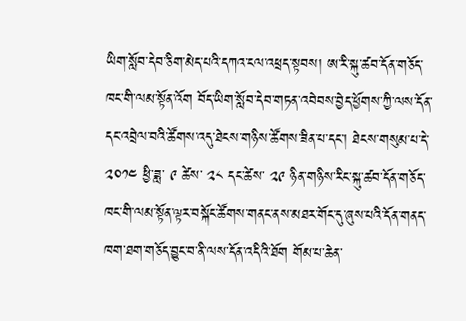ཡིག་སློབ་དེབ་ཅིག་མེད་པའི་དཀའ་ངལ་འཕྲད་སྟབས། ཨ་རི་སྐུ་ཚབ་དོན་གཅོད་ཁང་གི་ལམ་སྟོན་འོག བོད་ཡིག་སློབ་དེབ་གཏན་འབེབས་བྱེད་ཕྱོགས་ཀྱི་ལས་དོན་དང་འབྲེལ་བའི་ཚོགས་འདུ་ཐེངས་གཉིས་ཚོགས་ཟིན་པ་དང་། ཐེངས་གསུམ་པ་དེ་ ༢༠༡༤ ཕྱི་ཟླ་ ༩ ཚེས་ ༢༨ དང་ཚེས་ ༢༩ ཉིན་གཉིས་རིང་སྐུ་ཚབ་དོན་གཅོད་ཁང་གི་ལམ་སྟོན་ལྟར་བསྐོང་ཚོགས་གནང་ནས་མཐར་གོང་དུ་ཞུས་པའི་དོན་གནད་ཁག་ཐག་གཅོད་བྱུང་བ་ནི་ལས་དོན་འདིའི་ཐོག གོམ་པ་ཆེན་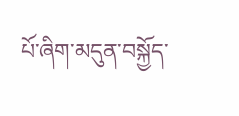པོ་ཞིག་མདུན་བསྐྱོད་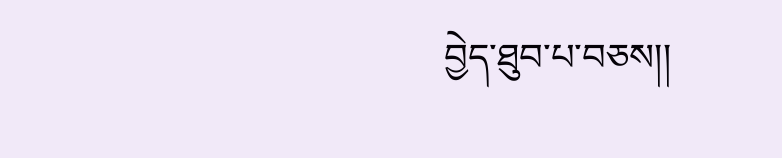བྱེད་ཐུབ་པ་བཅས།།